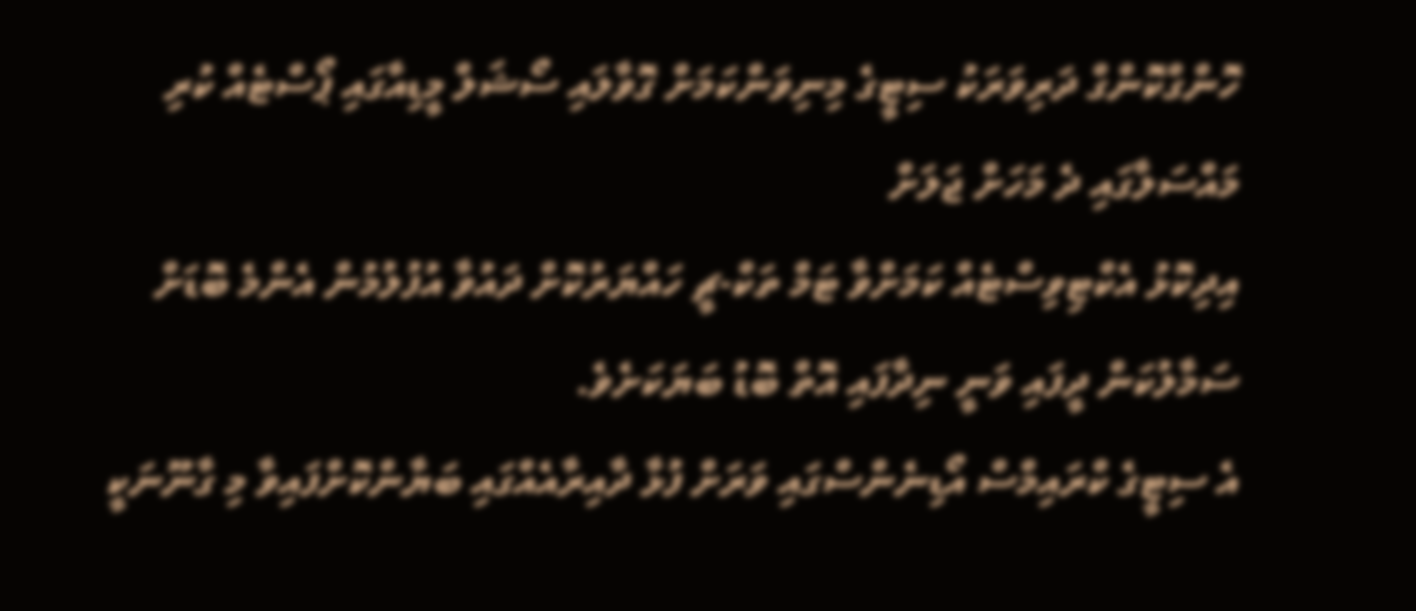ހޮންގްކޮންގް ދަރިވަރަކު ސިޓީގެ މިނިވަންކަމަށް ގޮވާލައި ސޯޝަލް މީޑިއާގައި ޕޯސްޓެއް ކުރި މައްސަލާގައި ދެ މަހަށް ޖަލަށް
އިދިކޮޅު އެކްޓިވިސްޓެއް ކަމަށްވާ ޓަމް ތަކް-ޗީ ހައްޔަރުކޮށް ދައުވާ އުފުލުމުން އެންމެ ބޮޑަށް ސަމާލުކަން ދީފައި ވަނީ ނިދާފައި އޮތް ބޮޑު ބަޔަކަށެވެ.
އެ ސިޓީގެ ކްރައިމްސް އޯޑިނެންސްގައި ވަރަށް ފުޅާ ދާއިރާއެއްގައި ބަޔާންކޮށްފައިވާ މި ގާނޫނަކީ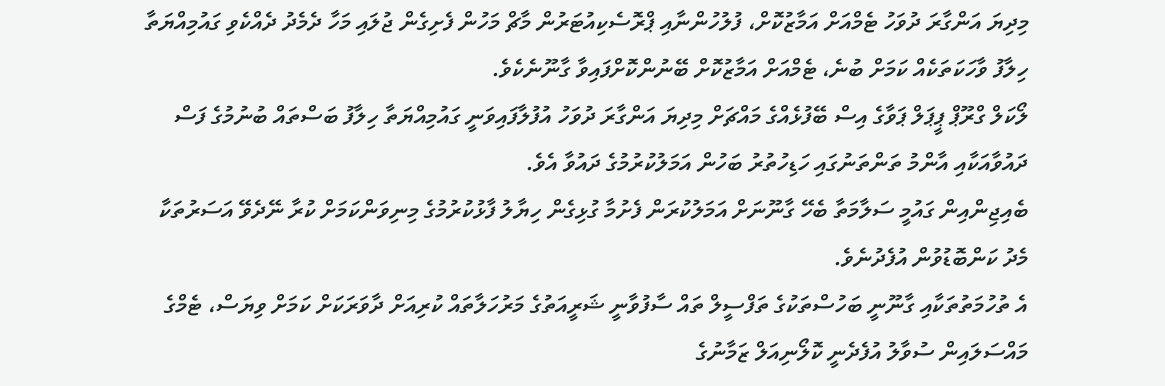މިދިޔަ އަންގާރަ ދުވަހު ޓެމްއަށް އަމާޒުކޮށް، ފުލުހުންނާއި ޕްރޮސެކިއުޓަރުން މާޗް މަހުން ފެށިގެން ޖުލައި މަހާ ދެމެދު ދެއްކެވި ގައުމިއްޔަތާ ހިލާފު ވާހަކަތަކެއް ކަމަށް ބުނެ، ޓެމްއަށް އަމާޒުކޮށް ބޭނުންކޮށްފައިވާ ގާނޫނެކެވެ.
ލޯކަލް ގްރޫޕް ޕީޕަލް ޕަވާގެ އިސް ބޭފުޅެއްގެ މައްޗަށް މިދިޔަ އަންގާރަ ދުވަހު އުފުލާފައިވަނީ ގައުމިއްޔަތާ ހިލާފު ބަސްތައް ބުނުމުގެ ފަސް ދައުވާއަކާއި އާންމު ތަންތަނުގައި ހަޑިހުތުރު ބަހުން އަމަލުކުރުމުގެ ދައުވާ އެވެ.
ބެއިޖިންއިން ގައުމީ ސަލާމަތާ ބެހޭ ގާނޫނަށް އަމަލުކުރަން ފެށުމާ ގުޅިގެން ހިޔާލު ފާޅުކުރުމުގެ މިނިވަންކަމަށް ކުރާ ނޭދެވޭ އަސަރުތަކާ މެދު ކަންބޮޑުވުން އުފެދުނެވެ.
އެ ތުހުމަތުތަކާއި ގާނޫނީ ބަހުސްތަކުގެ ތަފްސީލް ތައް ސާފުވާނީ ޝަރީއަތުގެ މަރުހަލާތައް ކުރިއަށް ދާވަރަކަށް ކަމަށް ވިޔަސް، ޓެމްގެ މައްސަލައިން ސުވާލު އުފެދެނީ ކޮލޯނިއަލް ޒަމާނުގެ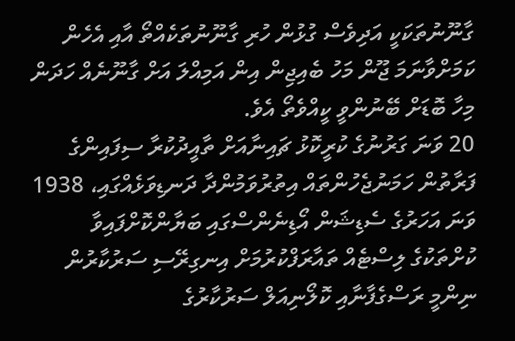ގާނޫނުތަކަކީ އަދިވެސް ގުޅުން ހުރި ގާނޫނުތަކެއްތޯ އާއި އެހެން ކަމަށްވާނަމަ ޖޫން މަހު ބެއިޖިން އިން އަމިއްލަ އަށް ގާނޫނެއް ހަދަން މިހާ ބޮޑަށް ބޭނުންވީ ކީއްވެތޯ އެވެ.
20 ވަނަ ގަރުނުގެ ކުރީކޮޅު ޗައިނާއަށް ތާއީދުކުރާ ސިފައިންގެ ފަރާތުން ހަމަނުޖެހުންތައް އިތުރުވަމުންދާ ދަނޑިވަޅެއްގައި، 1938 ވަނަ އަހަރުގެ ސެޑިޝަން އޯޑިނެންސްގައި ބަޔާންކޮށްފައިވާ ކުށްތަކުގެ ލިސްޓެއް ތައާރަފްކުރުމަށް އިނގިރޭސި ސަރުކާރުން ނިންމީ ރަސްގެފާނާއި ކޮލޯނިއަލް ސަރުކާރުގެ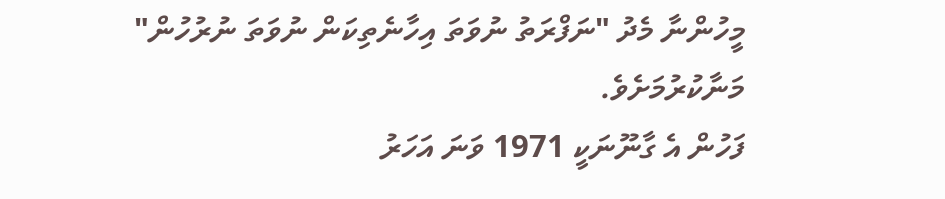މީހުންނާ މެދު "ނަފްރަތު ނުވަތަ އިހާނެތިކަން ނުވަތަ ނުރުހުން" މަނާކުރުމަށެވެ.
ފަހުން އެ ގާނޫނަކީ 1971 ވަނަ އަހަރު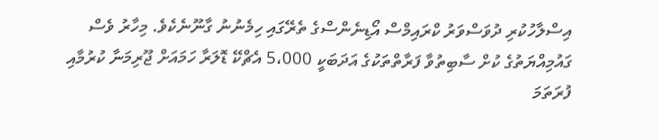އިސްލާހުކުރި ދުވަސްވަރު ކްރައިމްސް އޯޑިނެންސްގެ ތެރޭގައި ހިމެނުނު ގާނޫނެކެވެ. މިހާރު ވެސް ގައުމިއްޔަތުގެ ކުށް ސާބިތުވާ ފަރާތްތަކުގެ އަދަބަކީ 5،000 އެޗްކޭ ޑޮލަރާ ހަމައަށް ޖޫރިމަނާ ކުރުމާއި ފުރަތަމަ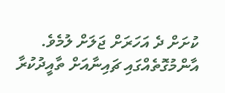ކުށަށް ދެ އަހަރަށް ޖަލަށް ލުމެވެ.
އާންމުގޮތެއްގައި ޗައިނާއަށް ތާއީދުކުރާ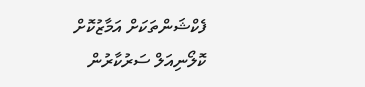ފެކްޝަންތަކަށް އަމާޒުކޮށް ކޮލޯނިއަލް ސަރުކާރުން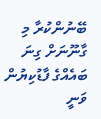ބޭނުންކުރާ މި ގާނޫނަށް ގިނަ ބައެއްގެ ފާޑުކިޔުން ވަނީ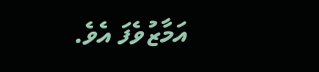އަމާޒުވެފަ އެވެ.